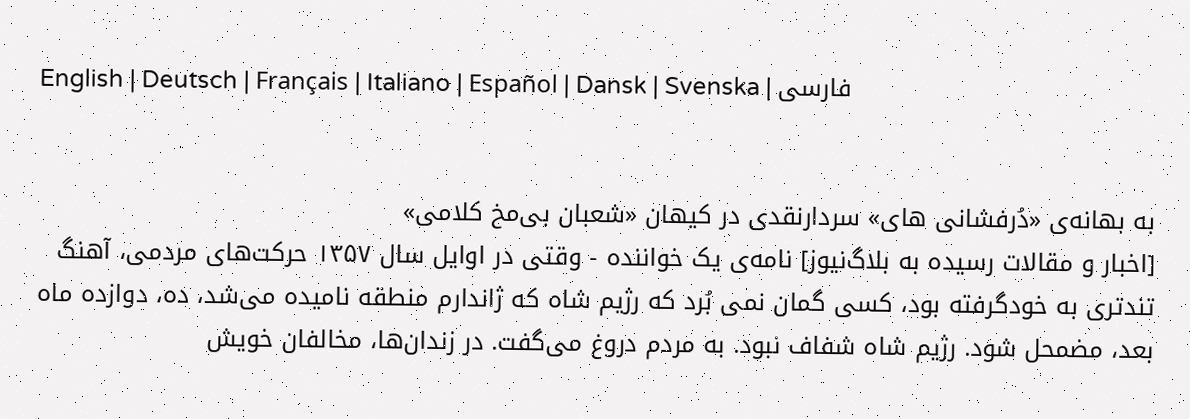English | Deutsch | Français | Italiano | Español | Dansk | Svenska | فارسی


به بهانه‌ی «دُرفشانی های» سردارنقدی در کیهان «شعبان بی‌مخ کلامی»
[اخبار و مقالات رسیده به بلاگ‌نیوز] نامه‌ی یک خواننده - وقتی در اوایل سال ۱۳۵۷ حرکت‌های مردمی، آهنگ تندتری به خودگرفته بود، کسی گمان نمی بُرد که رژیم شاه که ژاندارم منطقه نامیده می‌شد، ده، دوازده ماه بعد، مضمحل شود. رژیم شاه شفاف نبود. به مردم دروغ می‌گفت. در زندان‌ها، مخالفان خویش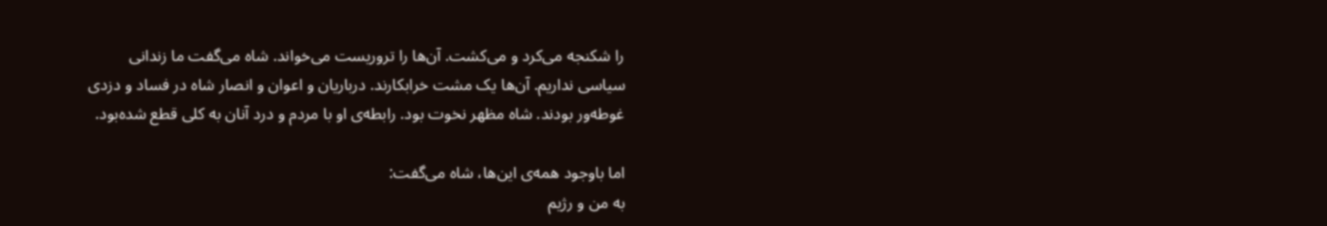را شکنجه می‌کرد و می‌کشت. آن‌ها را تروریست می‌خواند. شاه می‌گفت ما زندانی سیاسی نداریم. آن‌ها یک مشت خرابکارند. درباریان و اعوان و انصار شاه در فساد و دزدی غوطه‌ور بودند. شاه مظهر نخوت بود. رابطه‌ی او با مردم و درد آنان به کلی قطع شده‌بود.

اما باوجود همه‌ی این‌ها، شاه می‌گفت:
به من و رژیم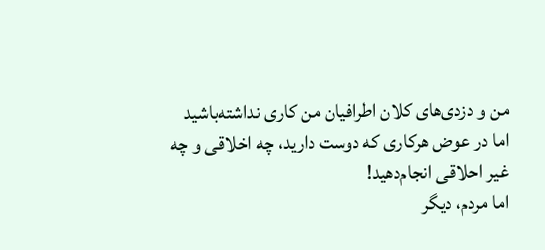من و دزدی‌های کلان اطرافیان من کاری نداشته‌باشید اما در عوض هرکاری که دوست دارید، چه اخلاقی و چه غیر احلاقی انجام‌دهید!
اما مردم، دیگر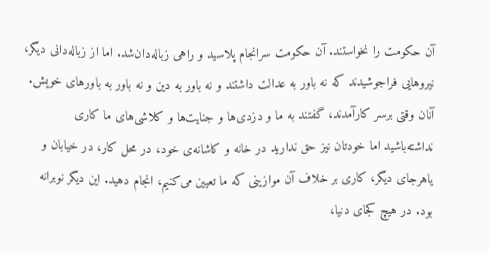آن حکومت را نخواستند. آن حکومت سرانجام پلاسید و راهی زباله‌دان‌شد. اما از زباله‌دانی دیگر، نیروهایی فراجوشیدند که نه باور به عدالت داشتند و نه باور به دین و نه باور به باورهای خویش. آنان وقتی برسر کارآمدند، گفتند به ما و دزدی‌ها و جنایت‌ها و کلاشی‌های ما کاری نداشته‌باشید اما خودتان نیز حق ندارید در خانه و کاشانه‌ی خود، در محل کار، در خیابان و یاهرجای دیگر، کاری بر خلاف آن موازینی که ما تعیین می‌کنیم، انجام دهید. این دیگر نوبرانه بود. در هیچ کجای دنیا،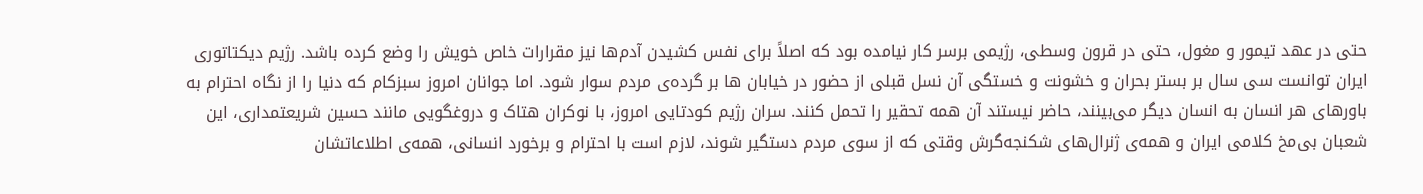حتی در عهد تیمور و مغول، حتی در قرون وسطی، رژیمی برسر کار نیامده بود که اصلاً برای نفس کشیدن آدم‌ها نیز مقرارات خاص خویش را وضع کرده باشد. رژیم دیکتاتوری ایران توانست سی سال بر بستر بحران و خشونت و خستگی آن نسل قبلی از حضور در خیابان ها بر گرده‌ی مردم سوار شود. اما جوانان امروز سبزکام که دنیا را از نگاه احترام به باورهای هر انسان به انسان دیگر می‌بینند، حاضر نیستند آن همه تحقیر را تحمل کنند. سران رژیم کودتایی امروز، با نوکران هتاک و دروغگویی مانند حسین شریعتمداری، این شعبان بی‌مخ کلامی ایران و همه‌ی ژنرال‌های شکنجه‌گرش وقتی که از سوی مردم دستگیر شوند، لازم است با احترام و برخورد انسانی، همه‌ی اطلاعاتشان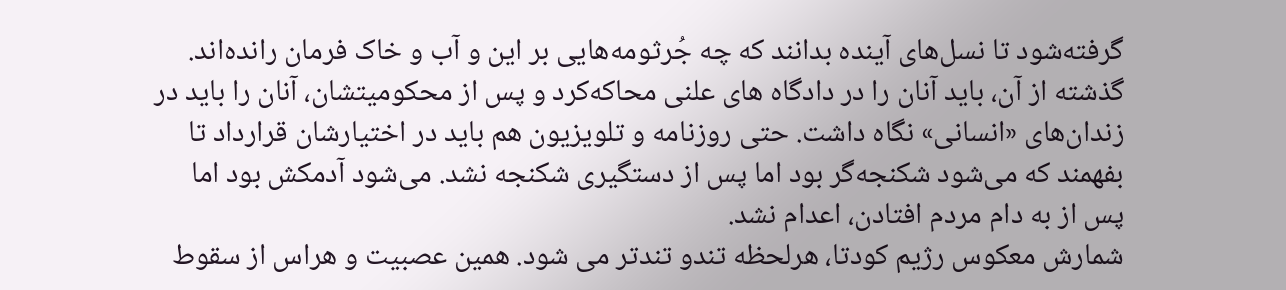گرفته‌شود تا نسل‌های آینده بدانند که چه جُرثومه‌هایی بر این و آب و خاک فرمان رانده‌اند. گذشته از آن، باید آنان را در دادگاه های علنی محاکه‌کرد و پس از محکومیتشان، آنان را باید در زندان‌های «انسانی» نگاه داشت. حتی روزنامه و تلویزیون هم باید در اختیارشان قرارداد تا بفهمند که می‌شود شکنجه‌گر بود اما پس از دستگیری شکنجه نشد. می‌شود آدمکش بود اما پس از به دام مردم افتادن، اعدام نشد.
شمارش معکوس رژیم کودتا، هرلحظه تندو تندتر می شود. همین عصبیت و هراس از سقوط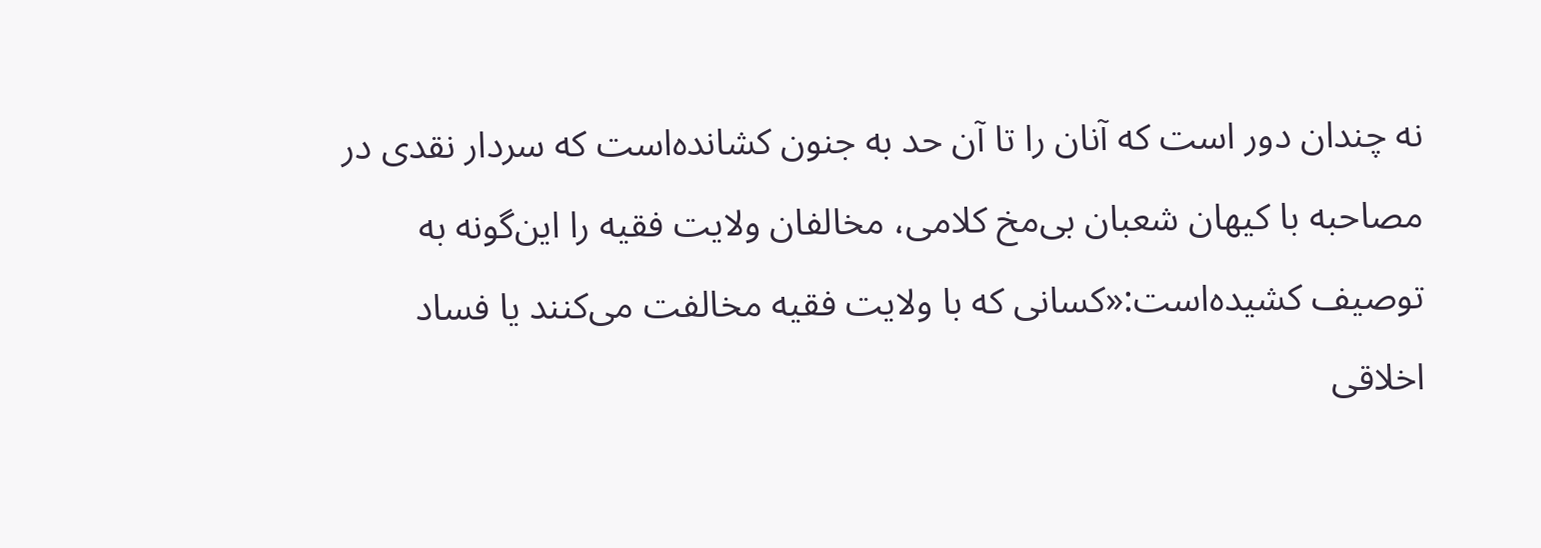نه چندان دور است که آنان را تا آن حد به جنون کشانده‌است که سردار نقدی در مصاحبه با کیهان شعبان بی‌مخ کلامی، مخالفان ولایت فقیه را این‌گونه به توصیف کشیده‌است:«کسانی که با ولایت فقیه مخالفت می‌کنند یا فساد اخلاقی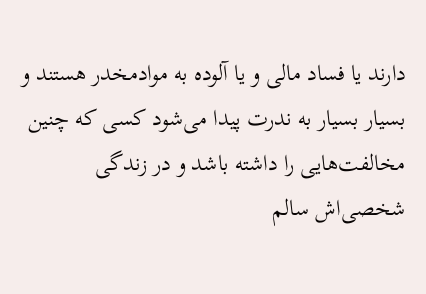دارند یا فساد مالی و یا آلوده به موادمخدر هستند و بسیار بسیار به ندرت پیدا می‌شود کسی که چنین مخالفت‌هایی را داشته باشد و در زندگی شخصی‌اش سالم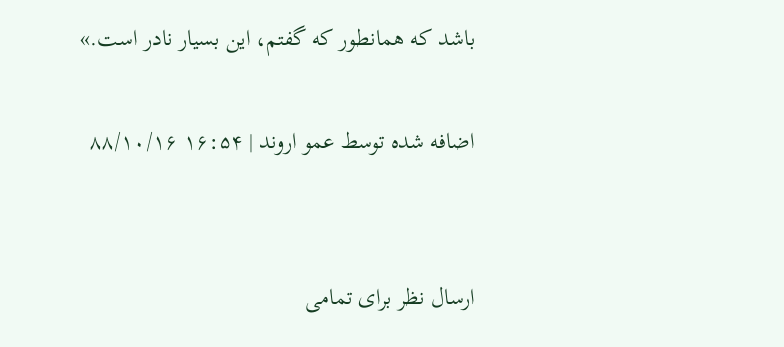باشد که همانطور که گفتم، این بسیار نادر است.»

اضافه شده توسط عمو اروند | ۱۶:۵۴ ۸۸/۱۰/۱۶


ارسال نظر برای تمامی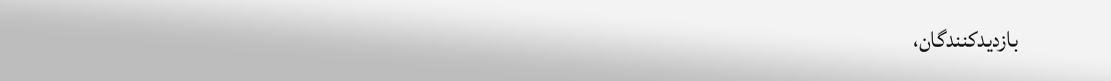بازديدکنندگان،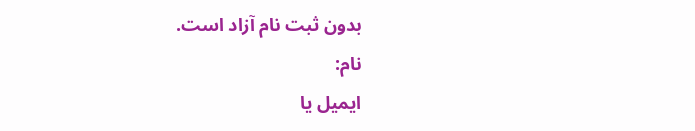بدون ثبت نام آزاد است.
نام:
ايميل يا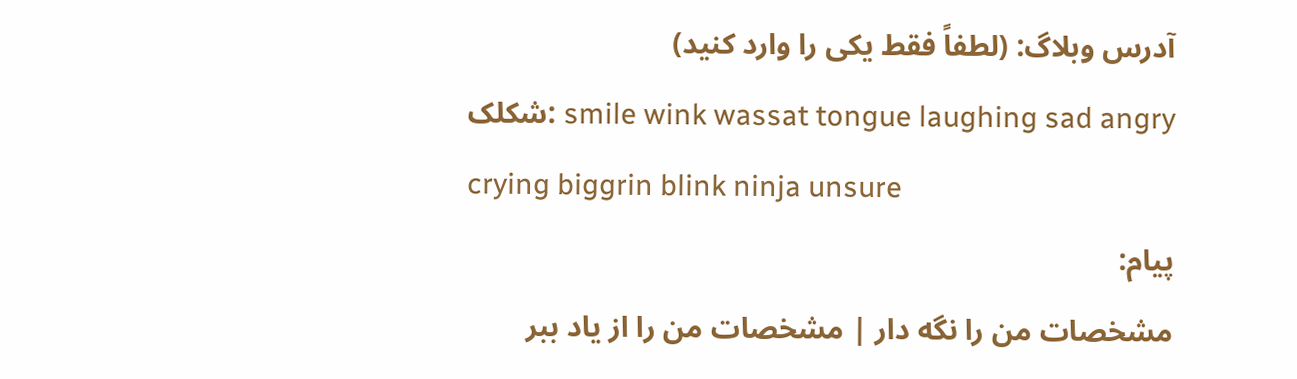آدرس وبلاگ: (لطفاً فقط يکی را وارد کنيد)
شکلک: smile wink wassat tongue laughing sad angry crying biggrin blink ninja unsure
پيام:
مشخصات من را نگه دار | مشخصات من را از یاد ببر